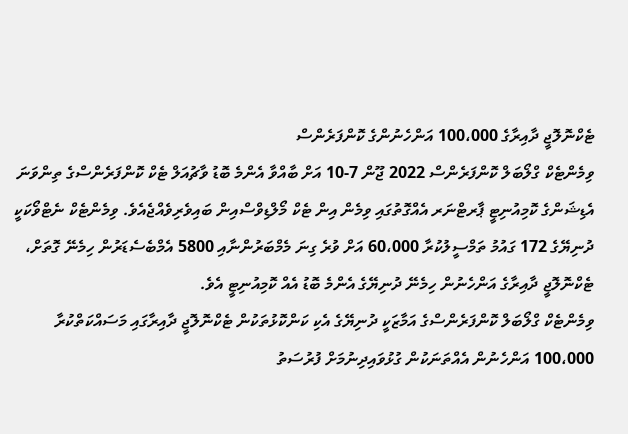ޓެކްނޮލޮޖީ ދާއިރާގެ 100،000 އަންހެނުންގެ ކޮންފަރެންސް
ވިމެންޓެކް ގްލޯބަލް ކޮންފަރެންސް 2022 ޖޫން 7-10 އަށް ބާއްވާ އެންމެ ބޮޑު ވާޗުއަލް ޓެކް ކޮންފަރެންސްގެ ތިންވަނަ އެޑިޝަންގެ ކޮމިއުނިޓީ ޕާރޓްނަރ އެއްގޮތުގައި ވިމެން އިން ޓެކް މޯލްޑިވްސްއިން ބައިވެރިވެއްޖެއެވެ. ވިމެންޓެކް ނެޓްވޯކަކީ ދުނިޔޭގެ 172 ގައުމު ތަމްސީލުކުރާ 60،000 އަށް ވުރެ ގިނަ މެމްބަރުންނާއި 5800 އެމްބެސެޑަރުން ހިމެނޭ ގޮތަށް، ޓެކްނޮލޮޖީ ދާއިރާގެ އަންހެނުން ހިމެނޭ ދުނިޔޭގެ އެންމެ ބޮޑު އެއް ކޮމިއުނިޓީ އެވެ.
ވިމެންޓެކް ގްލޯބަލް ކޮންފަރެންސްގެ އަމާޒަކީ ދުނިޔޭގެ އެކި ކަންކޮޅުތަކުން ޓެކްނޮލޮޖީ ދާއިރާގައި މަސައްކަތްކުރާ 100،000 އަންހެނުން އެއްތަނަކުން ގުޅުވައިދިނުމަށް ފުރުސަތު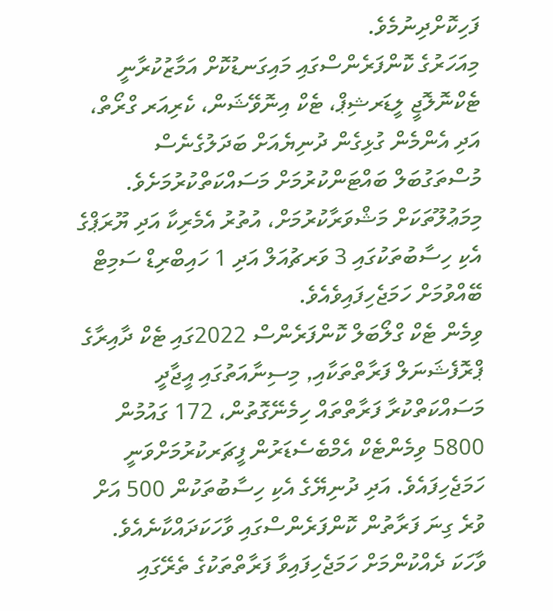ފަހިކޮށްދިނުމެވެ.
މިއަހަރުގެ ކޮންފަރެންސްގައި މައިގަނޑުކޮށް އަމާޒުކުރާނީ ޓެކްނޮލޮޖީ ލީޑަރޝިޕް، ޓެކް އިނޮވޭޝަން، ކެރިއަރ ގްރޯތް، އަދި އެންމެން ގުޅިގެން ދުނިޔެއަށް ބަދަލުގެނެސް މުސްތަގުބަލް ބައްޓަންކުރުމަށް މަސައްކަތްކުރުމަށެވެ. މިމަޢުލޫތަކަށް މަޝްވަރާކުރުމަށް، އުތުރު އެމެރިކާ އަދި ޔޫރަޕްގެ އެކި ހިސާބުތަކުގައި 3 ވަރޗުއަލް އަދި 1 ހައިބްރިޑް ސަމިޓް ބޭއްވުމަށް ހަމަޖެހިފައިވެއެވެ.
ވިމެން ޓެކް ގްލޯބަލް ކޮންފަރެންސް 2022ގައި ޓެކް ދާއިރާގެ ޕްރޮފެޝަނަލް ފަރާތްތަކާއި, މިސިނާއަތުގައި އީޖާދީ މަސައްކަތްކުރާ ފަރާތްތައް ހިމެނޭގޮތުން، 172 ގައުމުން 5800 ވިމެންޓެކް އެމްބެސެޑަރުން ފީޗަރކުރުމަށްވަނީ ހަމަޖެހިފައެވެ. އަދި ދުނިޔޭގެ އެކި ހިސާބުތަކުން 500 އަށް ވުރެ ގިނަ ފަރާތުން ކޮންފަރެންސްގައި ވާހަކަދައްކާނެއެވެ. ވާހަކަ ދެއްކުންމަށް ހަމަޖެހިފައިވާ ފަރާތްތަކުގެ ތެރޭގައި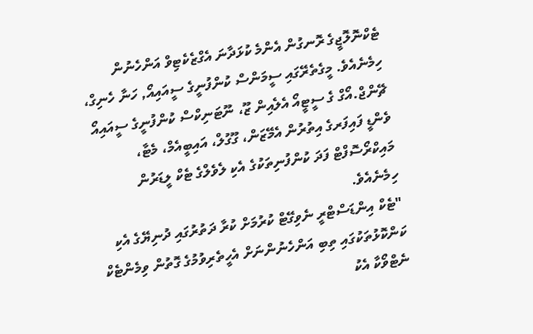ޓެކްނޮލޮޖީގެ ރޮނގުން އެންމެ ކުޅަދާނަ އެގްޒެކެޓިވް އަންހެނުން ހިމެނެއެވެ. މީގެތެރޭގައި ސީމަންސް ކުންފުނީގެ ސީއައިއޯ, ހަނާ ހެނިގް، ޗޭންޖް.އޯގް ގެ ސީޓީއޯ އެލެއިން ޒޫ، ނޫޓަނިކްސް ކުންފުނީގެ ސީއައިއޯ ވެންޑީ ފައިފަރގެ އިތުރުން އެމޭޒަން، ގޫގުލް، އައިބީއެމް، މެޓާ، މައިކްރޯސޮފްޓް ފަދަ ކުންފުނިތަކުގެ އެކި ލެވެލްގެ ޓެކް ލީޑަރުން ހިމެނެއެވެ.
"ޓެކް އިންޑަސްޓްރީ ނެވިގޭޓް ކުރުމަށް ކުރާ ދަތުރުގައި ދުނިޔޭގެ އެކި ކަންކޮޅުތަކުގައި ތިބި އަންހެނުންނަށް އެހީތެރިވުމުގެ ގޮތުން ވިމެންޓެކް ނެޓްވޯކާ އެކު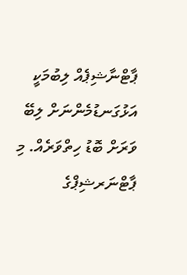ޕާޓްނާޝިޕެއް ލިބުމަކީ އަޅުގަނޑުމެންނަށް ލިބޭ ވަރަށް ބޮޑު ހިތްވަރެއް. މި ޕާޓްނަރޝިޕްގެ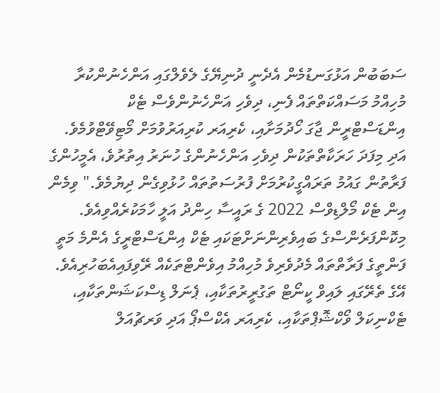ސަބަބުން އަޅުގަނޑުމެން އެދެނީ ދުނިޔޭގެ ލެވެލްގައި އަންހެނުންކުރާ މުހިއްމު މަސައްކަތްތައް ފެނި، ދިވެހި އަންހެނުންވެސް ޓެކް އިންޑަސްޓްރީން ޖާގަ ހޯދުމަށާއި، ކެރިއަރ ކުރިއަރުވުމަށް މޯޓިވޭޓްވުމެވެ. އަދި މިފަދަ ހަރަކާތްތަކުން ދިވެހި އަންހެނުންގެ ހުނަރު އިތުރުވެ، އެމީހުންގެ ފަރާތުން ގައުމު ތަރައްގީކުރުމަށް ފުރުސަތުތައް ހުޅުވިގެން ދިޔުމެވެ." ވިމެން އިން ޓެކް މޯލްޑިވްސް 2022 ގެ ރައީސާ ހިންދު އަލީ ހާމަކުރެއްވިއެވެ.
މިކޮންފަރެންސްގެ ބައިވެރިންނަށްޓަކައި ޓެކް އިންޑަސްޓްރީގެ އެންމެ މަތީ ފަންތީގެ ފަރާތްތައް މެދުވެރިވެ މުހިއްމު އިވެންޓްތަކެއް ރޭވިފައިއެބަހުރިއެވެ. އޭގެ ތެރޭގައި ލައިވް ކީނޯޓް ތަގުރީރުތަކާއި، ޕެނަލް ޑިސްކަޝަންތަކާއި، ޓެކްނިކަލް ވޯކްޝޮޕްތަކާއި، ކެރިއަރ އެކްސްޕޯ އަދި ވަރޗުއަލް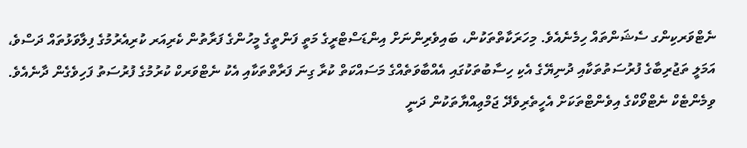ނެޓްވަރކިންގ ސެޝަންތައް ހިމެނެއެވެ. މިހަރަކާތްތަކުން، ބައިވެރިންނަށް އިންޑަސްޓްރީގެ މަތީ ފަންތީގެ މީހުންގެ ފަރާތުން ކެރިއަރ ކުރިއެރުމުގެ ފިލާވަޅުތައް ދަސްވެ، އަމަލީ ތަޖުރިބާގެ ފުރުސަތުތަކާއި ދުނިޔޭގެ އެކި ހިސާބުތަކުގައި އެއްބާވަތެއްގެ މަސައްކަތް ކުރާ ގިނަ ފަރާތްތަކާއި އެކު ނެޓްވަރކް ކުރުމުގެ ފުރުސަތު ފަހިވެގެން ދާނެއެވެ.
ވިމެންޓެކް ނެޓްވޯކްގެ އިވެންޓްތަކަށް އެހީތެރިވެދޭ ޖަމްޢިއްޔާތަކުން ދަނީ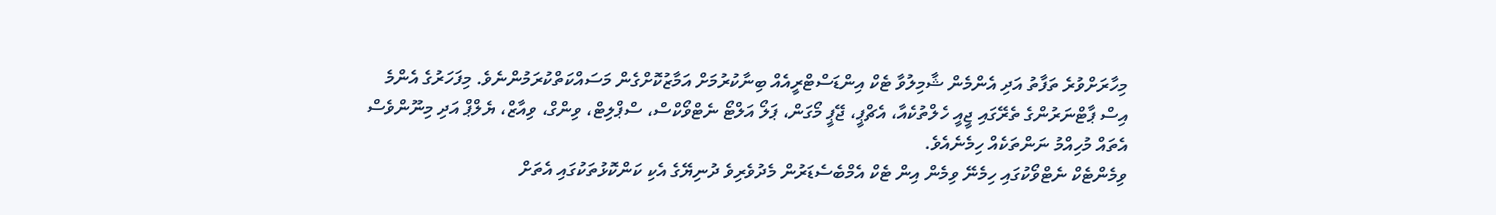މިހާރަށްވުރެ ތަފާތު އަދި އެންމެން ޝާމިލުވާ ޓެކް އިންޑަސްޓްރީއެއް ބިނާކުރުމަށް އަމާޒުކޮށްގެން މަސައްކަތްކުރަމުންނެވެ. މިފަހަރުގެ އެންމެ އިސް ޕާޓްނަރުންގެ ތެރޭގައި ޖީއީ ހެލްތުކެއާ، އެޗްޕީ، ޖޭޕީ މޯގަން، ޕަލޯ އަލްޓޯ ނެޓްވޯކްސް، ސްޕްލިޓް، ވިންގް، ވިއާޒް، ޔެލްޕް އަދި މިނޫންވެސް އެތައް މުހިއްމު ނަންތަކެއް ހިމެނެއެވެ.
ވިމެންޓެކް ނެޓްވޯކުގައި ހިމެނޭ ވިމެން އިން ޓެކް އެމްބެސެޑަރުން މެދުވެރިވެ ދުނިޔޭގެ އެކި ކަންކޮޅުތަކުގައި އެތަށް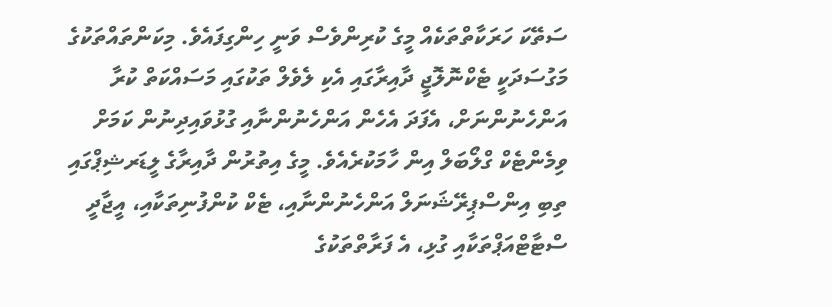ސަތޭކަ ހަރަކާތްތަކެއް މީގެ ކުރިންވެސް ވަނީ ހިންގިފައެވެ. މިކަންތައްތަކުގެ މަގުސަދަކީ ޓެކްނޮލޮޖީ ދާއިރާގައި އެކި ލެވެލް ތަކުގައި މަސައްކަތް ކުރާ އަންހެނުންނަށް، އެފަދަ އެހެން އަންހެނުންނާއި ގުޅުވައިދިނުން ކަމަށް ވިމެންޓެކް ގްލޯބަލް އިން ހާމަކުރެއެވެ. މީގެ އިތުރުން ދާއިރާގެ ލީޑަރޝިޕްގައި ތިބި އިންސްޕިރޭޝަނަލް އަންހެނުންނާއި، ޓެކް ކުންފުނިތަކާއި، އީޖާދީ ސްޓާޓްއަޕްތަކާއި ގުޅި، އެ ފަރާތްތަކުގެ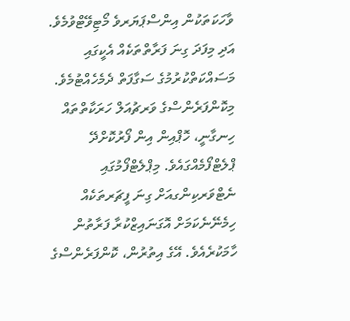ވާހަކަތަކުން އިންސްޕަޔަރވެ މޯޓިވޭޓްވުމެވެ. އަދި މިފަދަ ގިނަ ފަރާތްތަކެއް އެކީގައި މަސައްކަތްކުރުމުގެ ސަގާފަތް ދެމެހެއްޓުމެވެ.
މިކޮންފަރެންސްގެ ވަރޗުއަލް ހަރަކާތްތައް ހިނގާނީ، ހޮޕްއިން އިން ފޯރުކޮށްދޭ ޕްލެޓްފޯމެއްގައެވެ. މިޕްލެޓްފޯމުގައި ނެޓްވަރކިންގއަށް ގިނަ ފީޗަރތަކެއް ހިމެނޭނެކަމަށް އޮގަނައިޒްކުރާ ފަރާތުން ހާމަކުރެއެވެ. އޭގެ އިތުރުން، ކޮންފަރެންސްގެ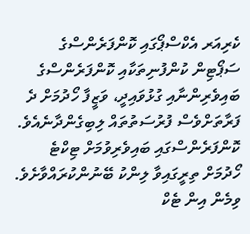ކެރިއަރ އެކްސްޕޯގައި ކޮންފަރެންސްގެ ސަޕޯޓިން ކުންފުނިތަކާއި ކޮންފަރެންސްގެ ބައިވެރިންނާއި ގުޅުވައިދީ، ވަޒީފާ ހޯދުމަށް ދެ ފަރާތަށްވެސް ފުރުސަތުތައް ލިބިގެންދާނެއެވެ.
ކޮންފަރެންސްގައި ބައިވެރިވުމަށް ޓިކްޓެ ހޯދުމަށް ތިރީގައިވާ ލިންކު ބޭނުންކުރައްވާށެވެ.
ވިމެން އިން ޓެކް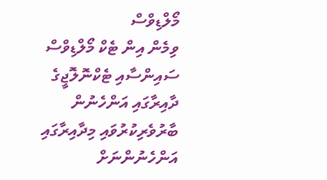މޯލްޑިވްސް
ވިމެން އިން ޓެކް މޯލްޑިވްސް
ސައިންސާއި ޓެކްނޮލޮޖީގެ ދާއިރާގައި އަންހެނުން ބާރުވެރިކުރުވައި މިދާއިރާގައި އަންހެނުންނަށް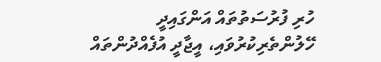ހުރި ފުރުސަތުތައް އަންގައިދީ ހޭލުންތެރިކުރުވައި، އީޖާދީ އުފެއްދުންތައް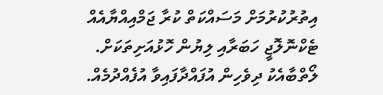އިތުރުކުރުމަށް މަސައްކަތް ކުރާ ޖަމްއިއްޔާއެއް
ޓެކްނޮލޮޖީ ހަބަރާއި ލިޔުން ހޮޅުއަށިތަކަށް.
ލޯތްބާއެކު ދިވެހިން އުފައްދާފައިވާ އުފެއްދުމެއް.